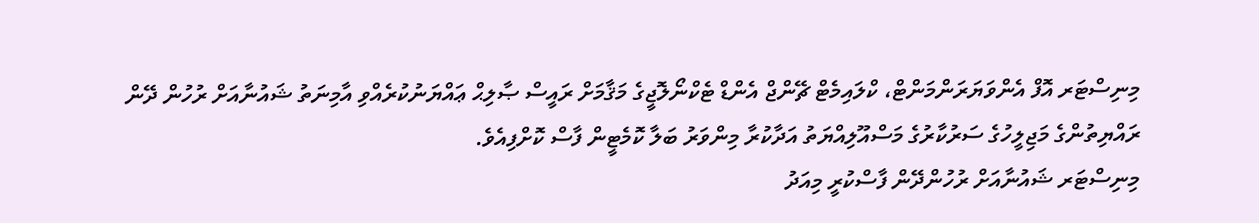މިނިސްޓަރ އޮފް އެންވަޔަރަންމަންޓް، ކްލައިމެޓް ޗޭންޖް އެންޑް ޓެކްނޯލޮޖީގެ މަޤާމަށް ރައީސް ޞާލިޙް ޢައްޔަނުކުރެއްވި އާމިނަތު ޝައުނާއަށް ރުހުން ދޭން ރައްޔިތުންގެ މަޖިލީހުގެ ސަރުކާރުގެ މަސްއޫލިއްޔަތު އަދާކުރާ މިންވަރު ބަލާ ކޮމެޓީން ފާސް ކޮށްފިއެވެ.
މިނިސްޓަރ ޝައުނާއަށް ރުހުންދޭން ފާސްކުރީ މިއަދު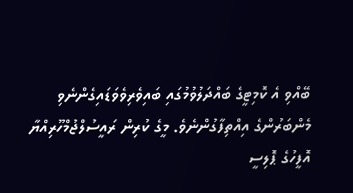ބޭއްވި އެ ކޮމިޓީގެ ބައްދަލުވުމުގައި ބައިވެރިވެވަޑައިގެންނެވި މެންބަރުންގެ އިއްތިފާގުންނެވެ. މީގެ ކުރިން ރައީސުލްޖުމްހޫރިއްޔާ އޮފީހުގެ ޕޮލިސީ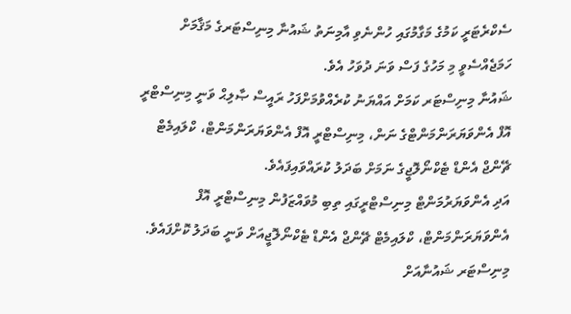ސެކްރެޓަރީ ކަމުގެ މަގާމުގައި ހުންނެވި އާމިނަތު ޝައުނާ މިނިސްޓަރގެ މަޤާމަށް ހަމަޖެއްސެވީ މި މަހުގެ ފަސް ވަނަ ދުވަހު އެވެ.
ޝައުނާ މިނިސްޓަރ ކަމަށް އައްޔަނު ކުރެއްވުމަށްފަހު ރައީސް ޞާލިޙް ވަނީ މިނިސްޓްރީ އޮފް އެންވަޔަރަންމަންޓްގެ ނަން، މިނިސްޓްރީ އޮފް އެންވަޔަރަންމަންޓް، ކްލައިމެޓް ޗޭންޖް އެންޑް ޓެކްނޯލޮޖީގެ ނަމަށް ބަދަލު ކުރައްވައިފައެވެ.
އަދި އެންވަޔަރުމަންޓް މިނިސްޓްރީގައި ތިބި މުވައްޒަފުން މިނިސްޓްރީ އޮފް އެންވަޔަރަންމަންޓް، ކްލައިމެޓް ޗޭންޖް އެންޑް ޓެކްނޯލޮޖީއަށް ވަނީ ބަދަލު ކޮށްފައެވެ.
މިނިސްޓަރ ޝައުނާއަށް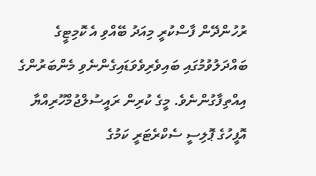ރުހުންދޭން ފާސްކުރީ މިއަދު ބޭއްވި އެ ކޮމިޓީގެ ބައްދަލުވުމުގައި ބައިވެރިވެވަޑައިގެންނެވި މެންބަރުންގެ އިއްތިފާގުންނެވެ. މީގެ ކުރިން ރައީސުލްޖުމްހޫރިއްޔާ އޮފީހުގެ ޕޮލިސީ ސެކްރެޓަރީ ކަމުގެ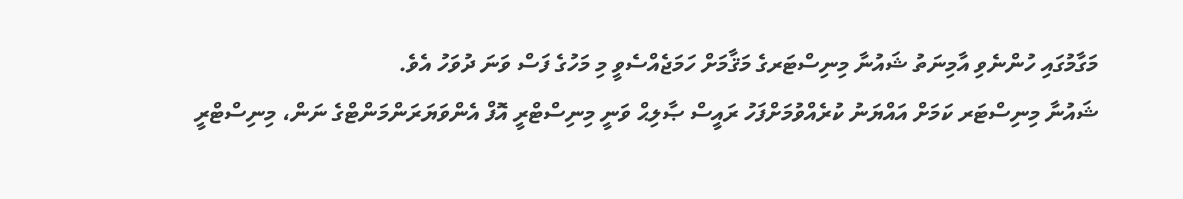މަގާމުގައި ހުންނެވި އާމިނަތު ޝައުނާ މިނިސްޓަރގެ މަޤާމަށް ހަމަޖެއްސެވީ މި މަހުގެ ފަސް ވަނަ ދުވަހު އެވެ.
ޝައުނާ މިނިސްޓަރ ކަމަށް އައްޔަނު ކުރެއްވުމަށްފަހު ރައީސް ޞާލިޙް ވަނީ މިނިސްޓްރީ އޮފް އެންވަޔަރަންމަންޓްގެ ނަން، މިނިސްޓްރީ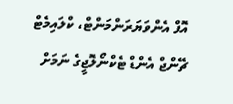އޮފް އެންވަޔަރަންމަންޓް، ކްލައިމެޓް ޗޭންޖް އެންޑް ޓެކްނޯލޮޖީގެ ނަމަށް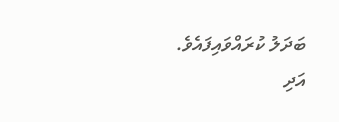ބަދަލު ކުރައްވައިފައެވެ.
އަދި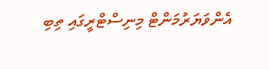އެންވަޔަރުމަންޓް މިނިސްޓްރީގައި ތިބި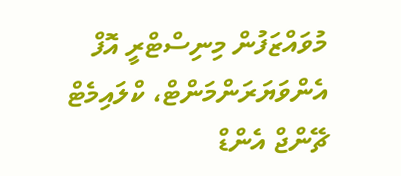މުވައްޒަފުން މިނިސްޓްރީ އޮފް އެންވަޔަރަންމަންޓް، ކްލައިމެޓް ޗޭންޖް އެންޑް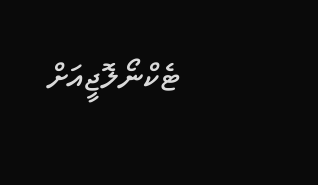ޓެކްނޯލޮޖީއަށް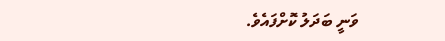ވަނީ ބަދަލު ކޮށްފައެވެ.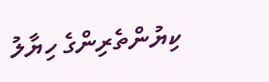ކިޔުންތެރިންގެ ހިޔާލު